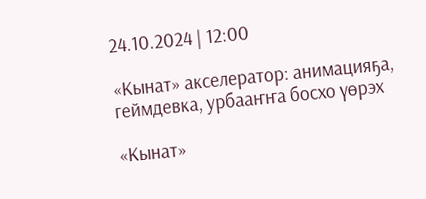24.10.2024 | 12:00

«Кынат» акселератор: анимацияҕа, геймдевка, урбааҥҥа босхо үөрэх

«Кынат»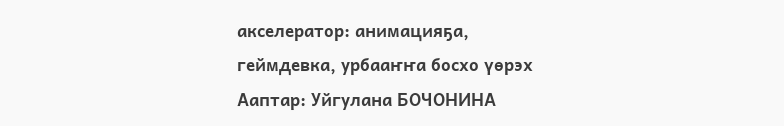акселератор: анимацияҕа, геймдевка, урбааҥҥа босхо үөрэх
Ааптар: Уйгулана БОЧОНИНА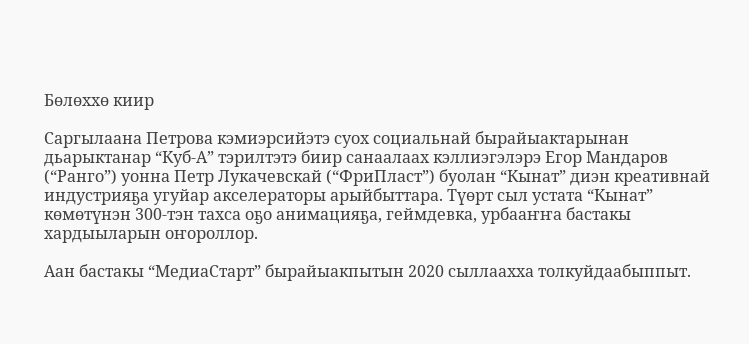Бөлөххө киир

Саргылаана Петрова кэмиэрсийэтэ суох социальнай бырайыактарынан дьарыктанар “Куб-А” тэрилтэтэ биир санаалаах кэллиэгэлэрэ Егор Мандаров (“Ранго”) уонна Петр Лукачевскай (“ФриПласт”) буолан “Кынат” диэн креативнай индустрияҕа угуйар акселераторы арыйбыттара. Түөрт сыл устата “Кынат” көмөтүнэн 300-тэн тахса оҕо анимацияҕа, геймдевка, урбааҥҥа бастакы хардыыларын оҥороллор.

Аан бастакы “МедиаСтарт” бырайыакпытын 2020 сыллаахха толкуйдаабыппыт.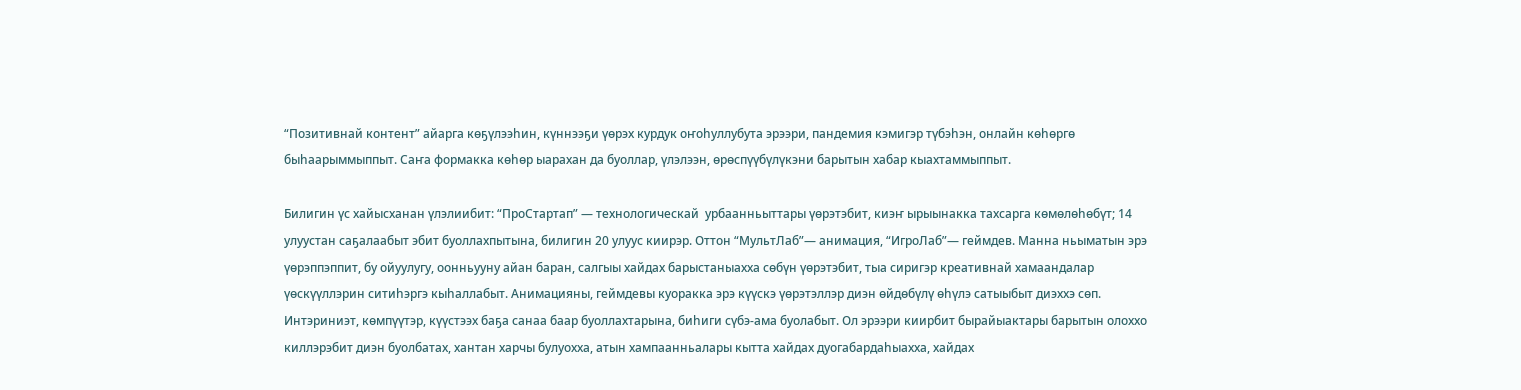“Позитивнай контент” айарга көҕүлээһин, күннээҕи үөрэх курдук оҥоһуллубута эрээри, пандемия кэмигэр түбэһэн, онлайн көһөргө быһаарыммыппыт. Саҥа формакка көһөр ыарахан да буоллар, үлэлээн, өрөспүүбүлүкэни барытын хабар кыахтаммыппыт.

Билигин үс хайысханан үлэлиибит: “ПроСтартап” — технологическай  урбаанньыттары үөрэтэбит, киэҥ ырыынакка тахсарга көмөлөһөбүт; 14 улуустан саҕалаабыт эбит буоллахпытына, билигин 20 улуус киирэр. Оттон “МультЛаб”— анимация, “ИгроЛаб”— геймдев. Манна ньыматын эрэ үөрэппэппит, бу ойуулугу, оонньууну айан баран, салгыы хайдах барыстаныахха сөбүн үөрэтэбит, тыа сиригэр креативнай хамаандалар үөскүүллэрин ситиһэргэ кыһаллабыт. Анимацияны, геймдевы куоракка эрэ күүскэ үөрэтэллэр диэн өйдөбүлү өһүлэ сатыыбыт диэххэ сөп. Интэриниэт, көмпүүтэр, күүстээх баҕа санаа баар буоллахтарына, биһиги сүбэ-ама буолабыт. Ол эрээри киирбит бырайыактары барытын олоххо киллэрэбит диэн буолбатах, хантан харчы булуохха, атын хампаанньалары кытта хайдах дуогабардаһыахха, хайдах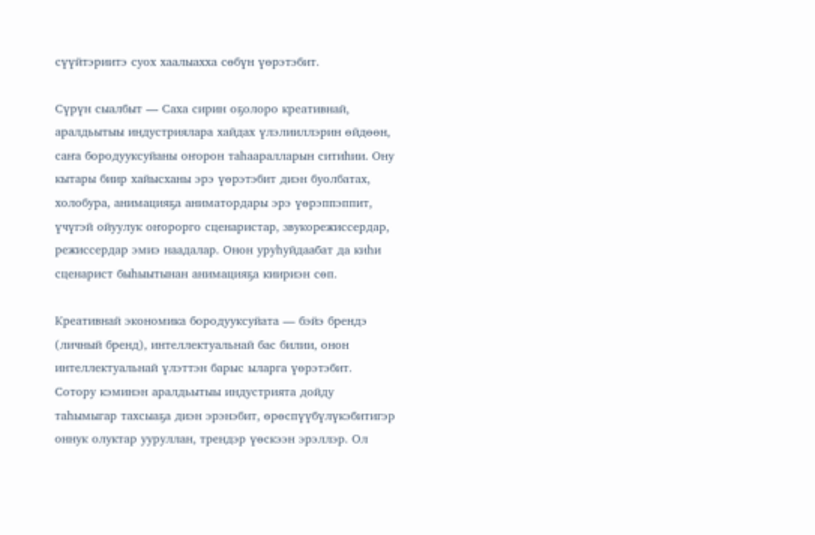сүүйтэриитэ суох хаалыахха сөбүн үөрэтэбит.

Сүрүн сыалбыт — Саха сирин оҕолоро креативнай, аралдьытыы индустриялара хайдах үлэлииллэрин өйдөөн, саҥа бородууксуйаны оҥорон таһааралларын ситиһии. Ону кытары биир хайысханы эрэ үөрэтэбит диэн буолбатах, холобура, анимацияҕа аниматордары эрэ үөрэппэппит, үчүгэй ойуулук оҥорорго сценаристар, звукорежиссердар, режиссердар эмиэ наадалар. Онон уруһуйдаабат да киһи сценарист быһыытынан анимацияҕа киириэн сөп.

Креативнай экономика бородууксуйата — бэйэ брендэ (личный бренд), интеллектуальнай бас билии, онон интеллектуальнай үлэттэн барыс ыларга үөрэтэбит. Сотору кэминэн аралдьытыы индустрията дойду таһымыгар тахсыаҕа диэн эрэнэбит, өрөспүүбүлүкэбитигэр оннук олуктар ууруллан, трендэр үөскээн эрэллэр. Ол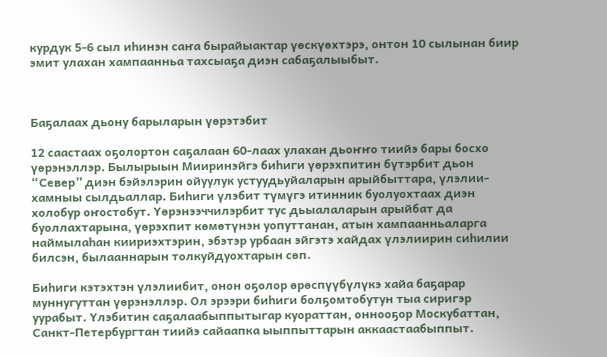курдук 5-6 сыл иһинэн саҥа бырайыактар үөскүөхтэрэ, онтон 10 сылынан биир эмит улахан хампаанньа тахсыаҕа диэн сабаҕалыыбыт.



Баҕалаах дьону барыларын үөрэтэбит

12 саастаах оҕолортон саҕалаан 60-лаах улахан дьоҥҥо тиийэ бары босхо үөрэнэллэр. Былырыын Мииринэйгэ биһиги үөрэхпитин бүтэрбит дьон “Север” диэн бэйэлэрин ойуулук устуудьуйаларын арыйбыттара, үлэлии-хамныы сылдьаллар. Биһиги үлэбит түмүгэ итинник буолуохтаах диэн холобур оҥостобут. Үөрэнээччилэрбит тус дьыалаларын арыйбат да буоллахтарына, үөрэхпит көмөтүнэн уопуттанан, атын хампаанньаларга наймылаһан киириэхтэрин, эбэтэр урбаан эйгэтэ хайдах үлэлиирин сиһилии билсэн, былааннарын толкуйдуохтарын сөп.

Биһиги кэтэхтэн үлэлиибит, онон оҕолор өрөспүүбүлүкэ хайа баҕарар муннугуттан үөрэнэллэр. Ол эрээри биһиги болҕомтобутун тыа сиригэр уурабыт. Үлэбитин саҕалаабыппытыгар куораттан, оннооҕор Москубаттан, Санкт-Петербургтан тиийэ сайаапка ыыппыттарын аккаастаабыппыт.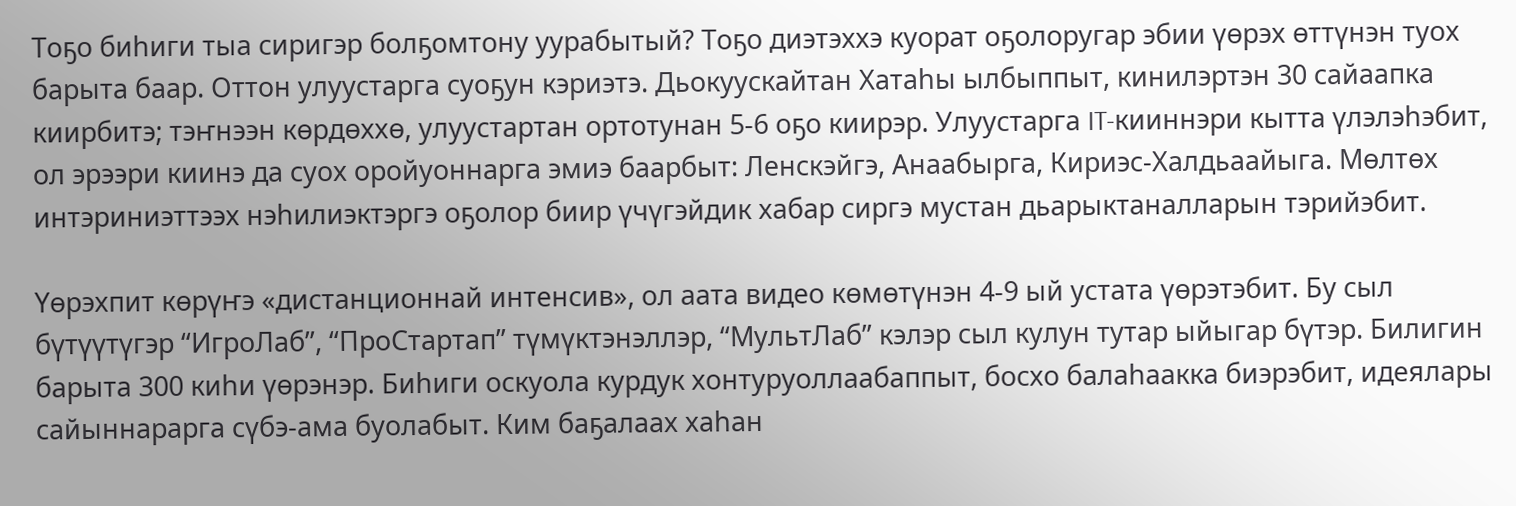Тоҕо биһиги тыа сиригэр болҕомтону уурабытый? Тоҕо диэтэххэ куорат оҕолоругар эбии үөрэх өттүнэн туох барыта баар. Оттон улуустарга суоҕун кэриэтэ. Дьокуускайтан Хатаһы ылбыппыт, кинилэртэн 30 сайаапка киирбитэ; тэҥнээн көрдөххө, улуустартан ортотунан 5-6 оҕо киирэр. Улуустарга IT-кииннэри кытта үлэлэһэбит, ол эрээри киинэ да суох оройуоннарга эмиэ баарбыт: Ленскэйгэ, Анаабырга, Кириэс-Халдьаайыга. Мөлтөх интэриниэттээх нэһилиэктэргэ оҕолор биир үчүгэйдик хабар сиргэ мустан дьарыктаналларын тэрийэбит.

Үөрэхпит көрүҥэ «дистанционнай интенсив», ол аата видео көмөтүнэн 4-9 ый устата үөрэтэбит. Бу сыл бүтүүтүгэр “ИгроЛаб”, “ПроСтартап” түмүктэнэллэр, “МультЛаб” кэлэр сыл кулун тутар ыйыгар бүтэр. Билигин барыта 300 киһи үөрэнэр. Биһиги оскуола курдук хонтуруоллаабаппыт, босхо балаһаакка биэрэбит, идеялары сайыннарарга сүбэ-ама буолабыт. Ким баҕалаах хаһан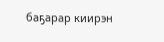баҕарар киирэн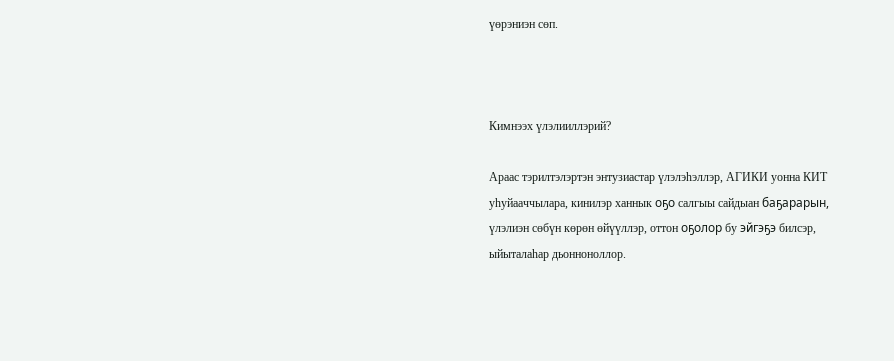үөрэниэн сөп.



Кимнээх үлэлииллэрий?

Араас тэрилтэлэртэн энтузиастар үлэлэһэллэр, АГИКИ уонна КИТ уһуйааччылара, кинилэр ханнык оҕо салгыы сайдыан баҕарарын, үлэлиэн сөбүн көрөн өйүүллэр, оттон оҕолор бу эйгэҕэ билсэр, ыйыталаһар дьонноноллор.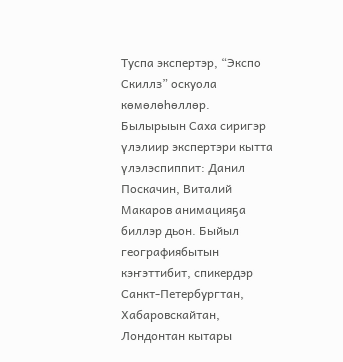Туспа экспертэр, “Экспо Скиллз” оскуола көмөлөһөллөр. Былырыын Саха сиригэр үлэлиир экспертэри кытта үлэлэспиппит: Данил Поскачин, Виталий Макаров анимацияҕа биллэр дьон. Быйыл географиябытын кэҥэттибит, спикердэр Санкт-Петербургтан, Хабаровскайтан, Лондонтан кытары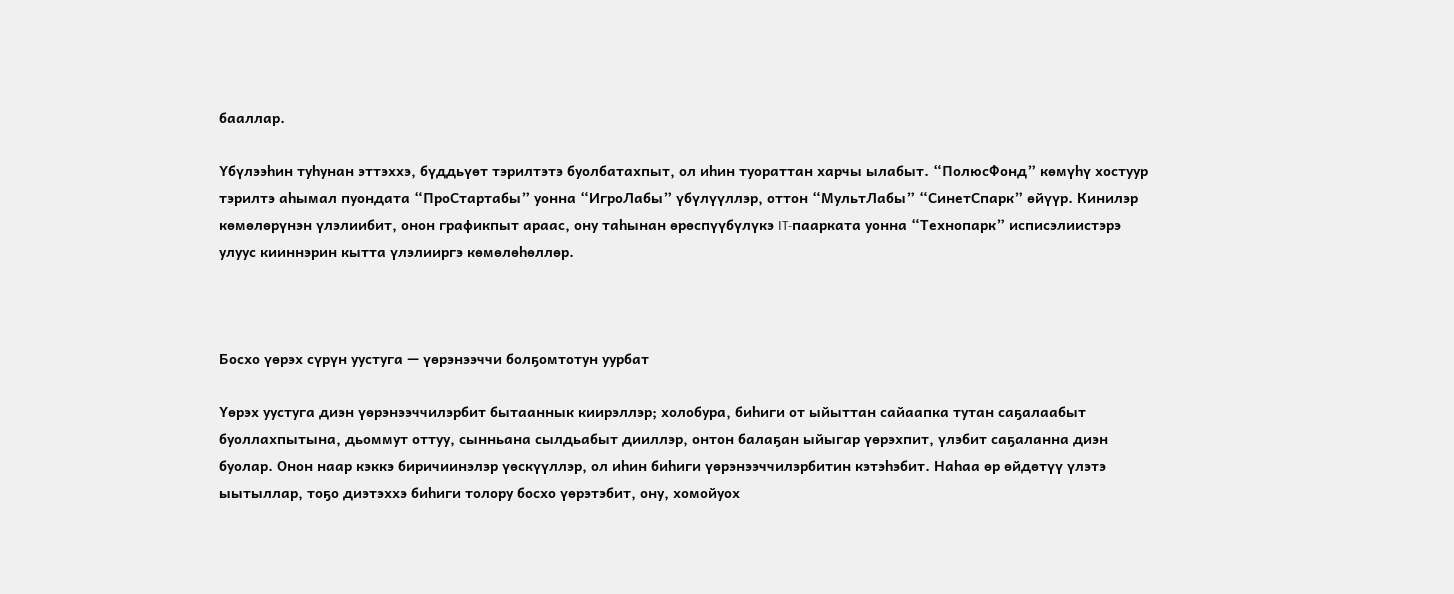бааллар.

Үбүлээһин туһунан эттэххэ, бүддьүөт тэрилтэтэ буолбатахпыт, ол иһин туораттан харчы ылабыт. “ПолюсФонд” көмүһү хостуур тэрилтэ аһымал пуондата “ПроСтартабы” уонна “ИгроЛабы” үбүлүүллэр, оттон “МультЛабы” “СинетСпарк” өйүүр. Кинилэр көмөлөрүнэн үлэлиибит, онон графикпыт араас, ону таһынан өрөспүүбүлүкэ IT-паарката уонна “Технопарк” исписэлиистэрэ улуус кииннэрин кытта үлэлииргэ көмөлөһөллөр.



Босхо үөрэх сүрүн уустуга — үөрэнээччи болҕомтотун уурбат

Үөрэх уустуга диэн үөрэнээччилэрбит бытааннык киирэллэр; холобура, биһиги от ыйыттан сайаапка тутан саҕалаабыт буоллахпытына, дьоммут оттуу, сынньана сылдьабыт дииллэр, онтон балаҕан ыйыгар үөрэхпит, үлэбит саҕаланна диэн буолар. Онон наар кэккэ биричиинэлэр үөскүүллэр, ол иһин биһиги үөрэнээччилэрбитин кэтэһэбит. Наһаа өр өйдөтүү үлэтэ ыытыллар, тоҕо диэтэххэ биһиги толору босхо үөрэтэбит, ону, хомойуох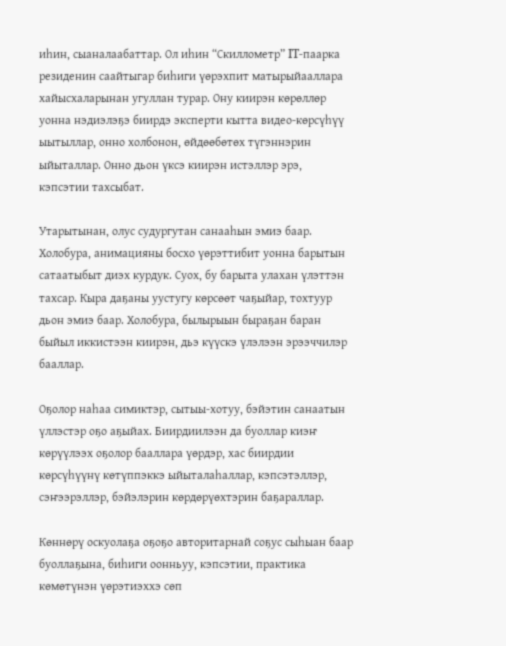иһин, сыаналаабаттар. Ол иһин “Скиллометр” IT-паарка резиденин саайтыгар биһиги үөрэхпит матырыйааллара хайысхаларынан угуллан турар. Ону киирэн көрөллөр уонна нэдиэлэҕэ биирдэ эксперти кытта видео-көрсүһүү ыытыллар, онно холбонон, өйдөөбөтөх түгэннэрин ыйыталлар. Онно дьон үксэ киирэн истэллэр эрэ, кэпсэтии тахсыбат.

Утарытынан, олус судургутан санааһын эмиэ баар. Холобура, анимацияны босхо үөрэттибит уонна барытын сатаатыбыт диэх курдук. Суох, бу барыта улахан үлэттэн тахсар. Кыра даҕаны уустугу көрсөөт чаҕыйар, тохтуур дьон эмиэ баар. Холобура, былырыын быраҕан баран быйыл иккистээн киирэн, дьэ күүскэ үлэлээн эрээччилэр бааллар.

Оҕолор наһаа симиктэр, сытыы-хотуу, бэйэтин санаатын үллэстэр оҕо аҕыйах. Биирдиилээн да буоллар киэҥ көрүүлээх оҕолор бааллара үөрдэр, хас биирдии көрсүһүүнү көтүппэккэ ыйыталаһаллар, кэпсэтэллэр, сэҥээрэллэр, бэйэлэрин көрдөрүөхтэрин баҕараллар.

Көннөрү оскуолаҕа оҕоҕо авторитарнай соҕус сыһыан баар буоллаҕына, биһиги оонньуу, кэпсэтии, практика көмөтүнэн үөрэтиэххэ сөп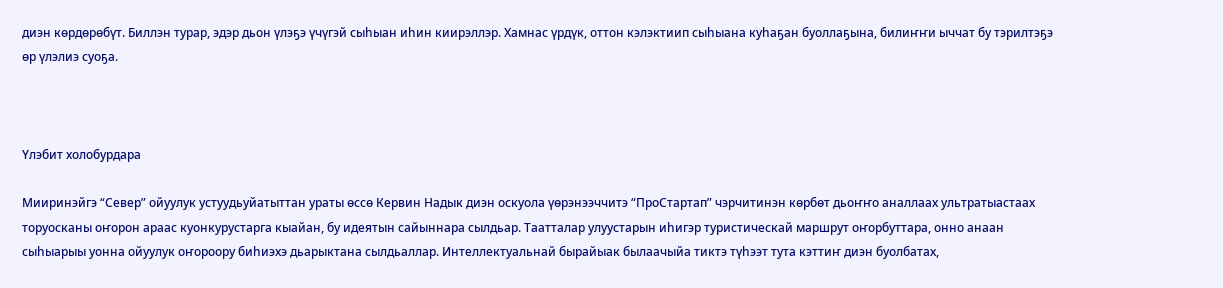диэн көрдөрөбүт. Биллэн турар, эдэр дьон үлэҕэ үчүгэй сыһыан иһин киирэллэр. Хамнас үрдүк, оттон кэлэктиип сыһыана куһаҕан буоллаҕына, билиҥҥи ыччат бу тэрилтэҕэ өр үлэлиэ суоҕа.



Үлэбит холобурдара

Мииринэйгэ “Север” ойуулук устуудьуйатыттан ураты өссө Кервин Надык диэн оскуола үөрэнээччитэ “ПроСтартап” чэрчитинэн көрбөт дьоҥҥо аналлаах ультратыастаах торуосканы оҥорон араас куонкурустарга кыайан, бу идеятын сайыннара сылдьар. Таатталар улуустарын иһигэр туристическай маршрут оҥорбуттара, онно анаан сыһыарыы уонна ойуулук оҥороору биһиэхэ дьарыктана сылдьаллар. Интеллектуальнай бырайыак былаачыйа тиктэ түһээт тута кэттиҥ диэн буолбатах,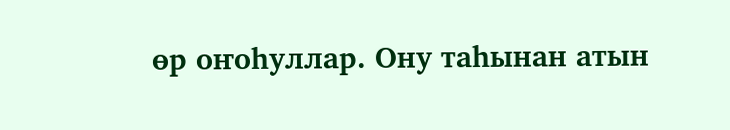өр оҥоһуллар. Ону таһынан атын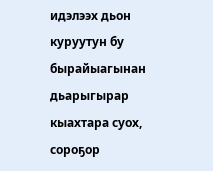идэлээх дьон куруутун бу бырайыагынан дьарыгырар кыахтара суох, сороҕор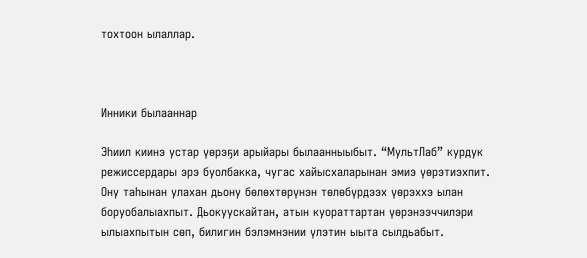тохтоон ылаллар.



Инники былааннар

Эһиил киинэ устар үөрэҕи арыйары былаанныыбыт. “МультЛаб” курдук режиссердары эрэ буолбакка, чугас хайысхаларынан эмиэ үөрэтиэхпит. Ону таһынан улахан дьону бөлөхтөрүнэн төлөбүрдээх үөрэххэ ылан боруобалыахпыт. Дьокуускайтан, атын куораттартан үөрэнээччилэри ылыахпытын сөп, билигин бэлэмнэнии үлэтин ыыта сылдьабыт.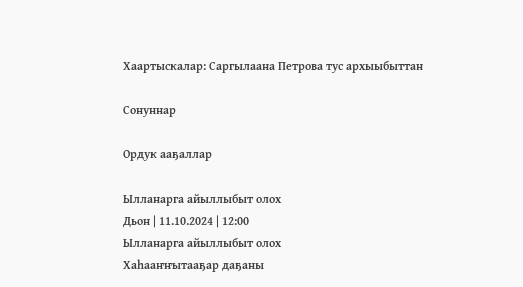Хаартыскалар: Саргылаана Петрова тус архыыбыттан

Сонуннар

Ордук ааҕаллар

Ылланарга айыллыбыт олох
Дьон | 11.10.2024 | 12:00
Ылланарга айыллыбыт олох
Хаһааҥҥытааҕар даҕаны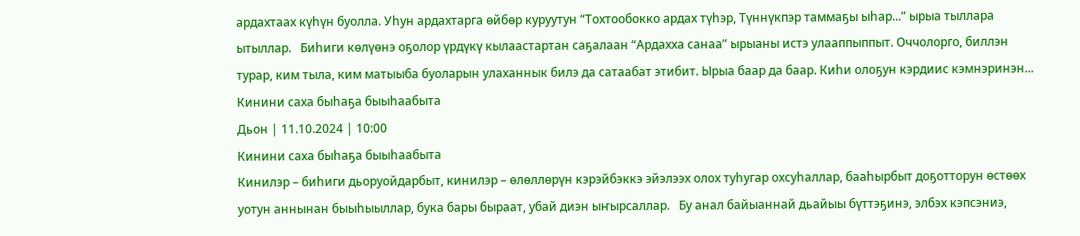ардахтаах күһүн буолла. Уһун ардахтарга өйбөр куруутун “Тохтообокко ардах түһэр, Түннүкпэр таммаҕы ыһар...” ырыа тыллара ытыллар.   Биһиги көлүөнэ оҕолор үрдүкү кылаастартан саҕалаан “Ардахха санаа” ырыаны истэ улааппыппыт. Оччолорго, биллэн турар, ким тыла, ким матыыба буоларын улаханнык билэ да сатаабат этибит. Ырыа баар да баар. Киһи олоҕун кэрдиис кэмнэринэн...
Кинини саха быһаҕа быыһаабыта
Дьон | 11.10.2024 | 10:00
Кинини саха быһаҕа быыһаабыта
Кинилэр – биһиги дьоруойдарбыт, кинилэр – өлөллөрүн кэрэйбэккэ эйэлээх олох туһугар охсуһаллар, бааһырбыт доҕотторун өстөөх уотун аннынан быыһыыллар, бука бары быраат, убай диэн ыҥырсаллар.   Бу анал байыаннай дьайыы бүттэҕинэ, элбэх кэпсэниэ,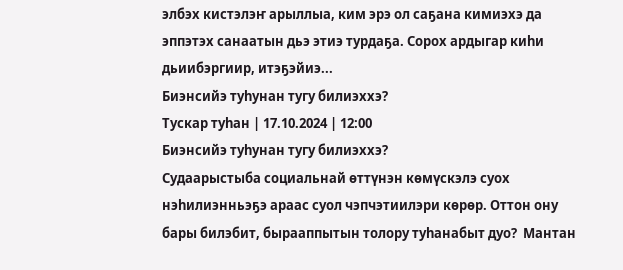элбэх кистэлэҥ арыллыа, ким эрэ ол саҕана кимиэхэ да эппэтэх санаатын дьэ этиэ турдаҕа. Сорох ардыгар киһи дьиибэргиир, итэҕэйиэ...
Биэнсийэ туһунан тугу билиэххэ?
Тускар туһан | 17.10.2024 | 12:00
Биэнсийэ туһунан тугу билиэххэ?
Судаарыстыба социальнай өттүнэн көмүскэлэ суох нэһилиэнньэҕэ араас суол чэпчэтиилэри көрөр. Оттон ону бары билэбит, бырааппытын толору туһанабыт дуо?  Мантан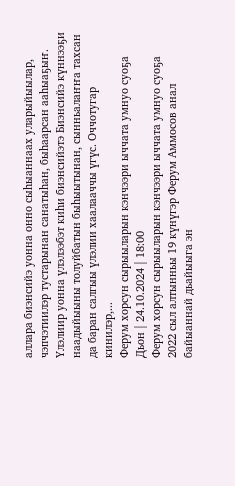аллара биэнсийэ уонна онно сыһыаннаах уларыйыылар, чэпчэтиилэр тустарынан санатыһан, быһаарсан ааһыаҕыҥ.   Үлэлиир уонна үлэлээбэт киһи биэнсийэтэ Биэнсийэ күннээҕи наадыйыыны толуйбатын быһыытынан, сынньалаҥҥа тахсан да баран салгыы үлэлии хаалааччы үгүс. Оччотугар кинилэр,...
Ферум хорсун сырыыларын кэнчээри ыччата умнуо суоҕа
Дьон | 24.10.2024 | 18:00
Ферум хорсун сырыыларын кэнчээри ыччата умнуо суоҕа
2022 сыл алтынньы 19 күнүгэр Ферум Аммосов анал байыаннай дьайыыга эн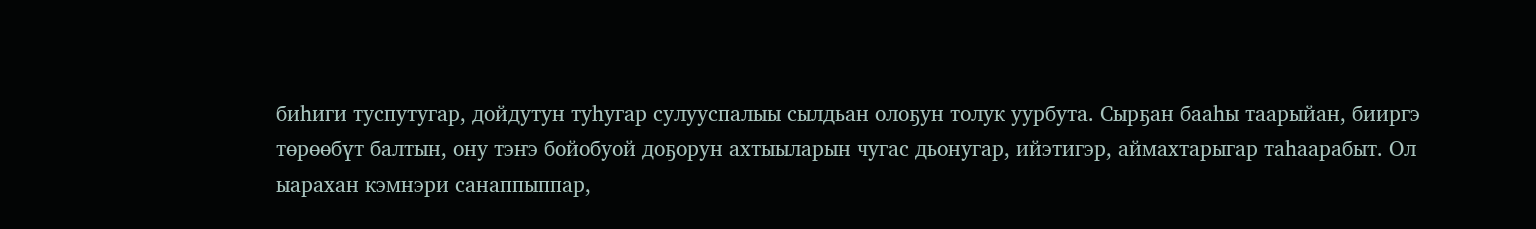биһиги туспутугар, дойдутун туһугар сулууспалыы сылдьан олоҕун толук уурбута. Сырҕан бааһы таарыйан, бииргэ төрөөбүт балтын, ону тэҥэ бойобуой доҕорун ахтыыларын чугас дьонугар, ийэтигэр, аймахтарыгар таһаарабыт. Ол ыарахан кэмнэри санаппыппар,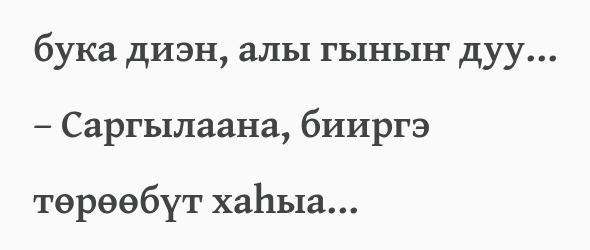бука диэн, алы гыныҥ дуу...   – Саргылаана, бииргэ төрөөбүт хаһыа...